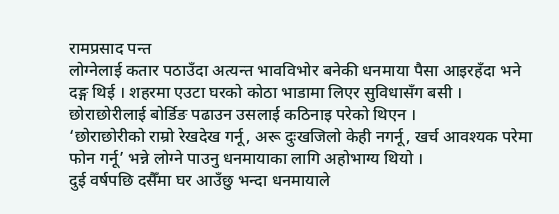रामप्रसाद पन्त
लोग्नेलाई कतार पठाउँदा अत्यन्त भावविभोर बनेकी धनमाया पैसा आइरहँदा भने दङ्ग थिई । शहरमा एउटा घरको कोठा भाडामा लिएर सुविधासँग बसी । छोराछोरीलाई बोर्डिङ पढाउन उसलाई कठिनाइ परेको थिएन ।
‘छोराछोरीको राम्रो रेखदेख गर्नू, अरू दुःखजिलो केही नगर्नू, खर्च आवश्यक परेमा फोन गर्नू’ भन्ने लोग्ने पाउनु धनमायाका लागि अहोभाग्य थियो ।
दुई वर्षपछि दसैँमा घर आउँछु भन्दा धनमायाले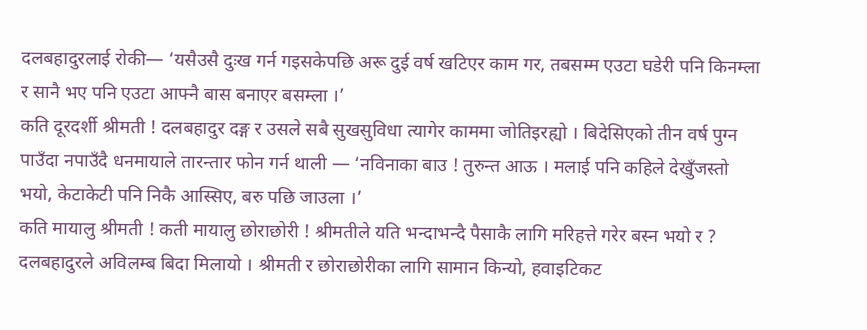दलबहादुरलाई रोकी— ‘यसैउसै दुःख गर्न गइसकेपछि अरू दुई वर्ष खटिएर काम गर, तबसम्म एउटा घडेरी पनि किनम्ला र सानै भए पनि एउटा आफ्नै बास बनाएर बसम्ला ।’
कति दूरदर्शी श्रीमती ! दलबहादुर दङ्ग र उसले सबै सुखसुविधा त्यागेर काममा जोतिइरह्यो । बिदेसिएको तीन वर्ष पुग्न पाउँदा नपाउँदै धनमायाले तारन्तार फोन गर्न थाली — ‘नविनाका बाउ ! तुरुन्त आऊ । मलाई पनि कहिले देखुँजस्तो भयो, केटाकेटी पनि निकै आस्सिए, बरु पछि जाउला ।’
कति मायालु श्रीमती ! कती मायालु छोराछोरी ! श्रीमतीले यति भन्दाभन्दै पैसाकै लागि मरिहत्ते गरेर बस्न भयो र ? दलबहादुरले अविलम्ब बिदा मिलायो । श्रीमती र छोराछोरीका लागि सामान किन्यो, हवाइटिकट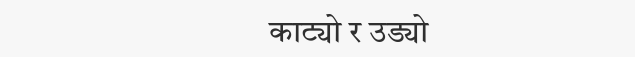काट्यो र उड्यो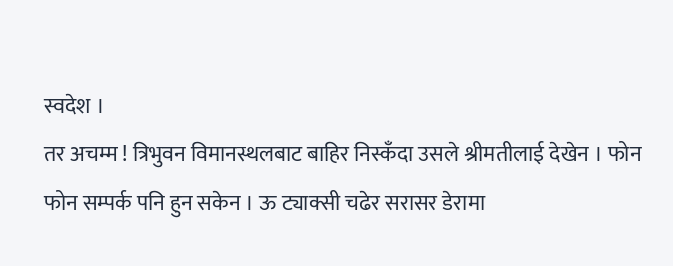स्वदेश ।
तर अचम्म ! त्रिभुवन विमानस्थलबाट बाहिर निस्कँदा उसले श्रीमतीलाई देखेन । फोन फोन सम्पर्क पनि हुन सकेन । ऊ ट्याक्सी चढेर सरासर डेरामा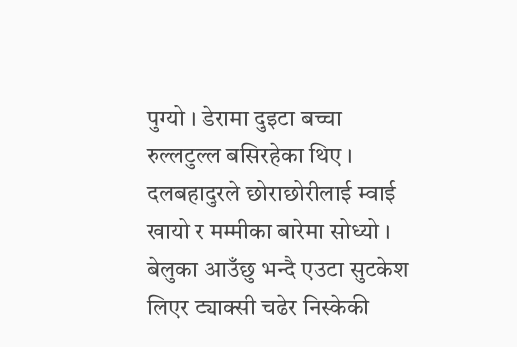पुग्यो । डेरामा दुइटा बच्चा रुल्लटुल्ल बसिरहेका थिए ।
दलबहादुरले छोराछोरीलाई म्वाई खायो र मम्मीका बारेमा सोध्यो । बेलुका आउँछु भन्दै एउटा सुटकेश लिएर ट्याक्सी चढेर निस्केकी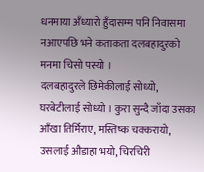धनमाया अँध्यारो हुँदासम्म पनि निवासमा नआएपछि भने कताकता दलबहादुरको मनमा चिसो पस्यो ।
दलबहादुरले छिमेकीलाई सोध्यो, घरबेटीलाई सोध्यो । कुरा सुन्दै जाँदा उसका आँखा तिर्मिराए, मस्तिष्क चक्करायो, उसलाई औडाहा भयो, चिरचिरी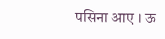पसिना आए । ऊ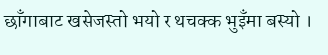छाँगाबाट खसेजस्तो भयो र थचक्क भुइँमा बस्यो ।